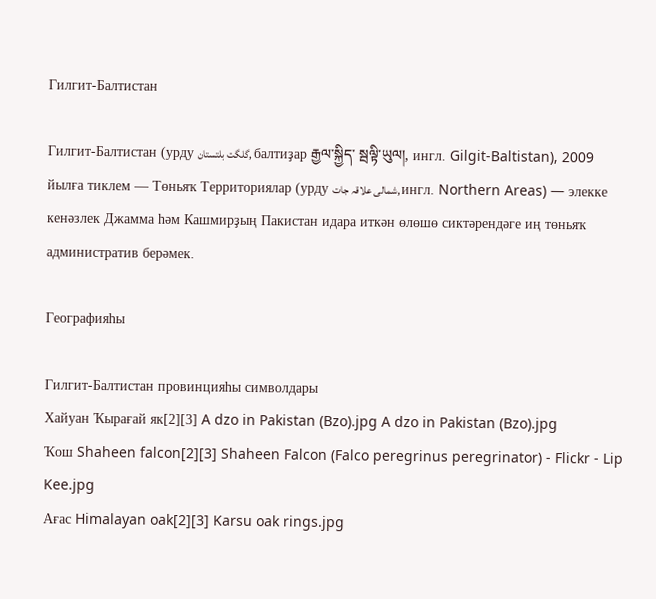Гилгит-Балтистан

Гилгит-Балтистан (урду گلگت بلتستان, балтиҙар རྒྱལ་སྐྱིད་ སྦལྟི་ཡུལ།, ингл. Gilgit-Baltistan), 2009 йылға тиклем — Төньяҡ Территориялар (урду شمالی علاقہ جات, ингл. Northern Areas) — элекке кенәзлек Джамма һәм Кашмирҙың Пакистан идара иткән өлөшө сиктәрендәге иң төньяҡ административ берәмек.

Географияһы

Гилгит-Балтистан провинцияһы символдары
Хайуан Ҡырағай як[2][3] A dzo in Pakistan (Bzo).jpg A dzo in Pakistan (Bzo).jpg
Ҡош Shaheen falcon[2][3] Shaheen Falcon (Falco peregrinus peregrinator) - Flickr - Lip Kee.jpg
Ағас Himalayan oak[2][3] Karsu oak rings.jpg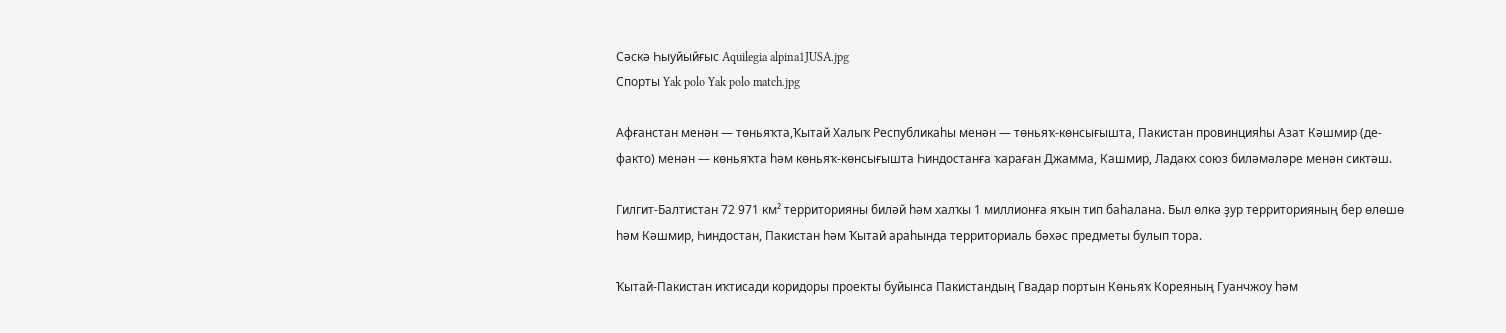Сәскә Һыуйыйғыс Aquilegia alpina1JUSA.jpg
Спорты Yak polo Yak polo match.jpg

Афғанстан менән — төньяҡта,Ҡытай Халыҡ Республикаһы менән — төньяҡ-көнсығышта, Пакистан провинцияһы Азат Кәшмир (де-факто) менән — көньяҡта һәм көньяҡ-көнсығышта Һиндостанға ҡараған Джамма, Кашмир, Ладакх союз биләмәләре менән сиктәш.

Гилгит-Балтистан 72 971 км² территорияны биләй һәм халҡы 1 миллионға яҡын тип баһалана. Был өлкә ҙур территорияның бер өлөшө һәм Кәшмир, Һиндостан, Пакистан һәм Ҡытай араһында территориаль бәхәс предметы булып тора.

Ҡытай-Пакистан иҡтисади коридоры проекты буйынса Пакистандың Гвадар портын Көньяҡ Кореяның Гуанчжоу һәм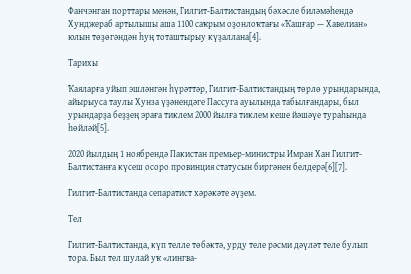Фанчэнган порттары менән, Гилгит-Балтистандың бәхәсле биләмәһендә Хунджераб артылышы аша 1100 саҡрым оҙонлоҡтағы «Ҡашғар — Хавелиан» юлын төҙөгәндән һуң тоташтырыу күҙаллана[4].

Тарихы

Ҡаяларға уйып эшләнгән һүрәттәр, Гилгит-Балтистандың төрлө урындарында, айырыуса таулы Хунза үҙәнендәге Пассуга ауылында табылғандары, был урындарҙа беҙҙең эраға тиклем 2000 йылға тиклем кеше йәшәүе тураһында һөйләй[5].

2020 йылдың 1 ноябрендә Пакистан премьер-министры Имран Хан Гилгит-Балтистанға күсеш осоро провинция статусын биргәнен белдерә[6][7].

Гилгит-Балтистанда сепаратист хәрәкәте әүҙем.

Тел

Гилгит-Балтистанда, күп телле төбәктә, урду теле рәсми дәүләт теле булып тора. Был тел шулай уҡ «лингва-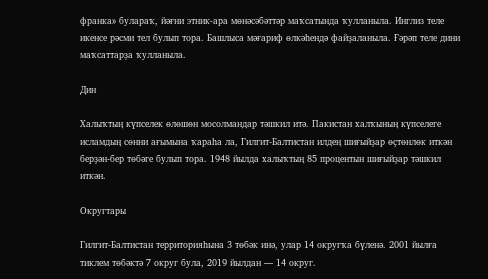франка» булараҡ, йәғни этник-ара мөнәсәбәттәр маҡсатында ҡулланыла. Инглиз теле икенсе рәсми тел булып тора. Башлыса мәғариф өлкәһендә файҙаланыла. Ғәрәп теле дини маҡсаттарҙа ҡулланыла.

Дин

Халыҡтың күпселек өлөшөн мосолмандар тәшкил итә. Пакистан халҡының күпселеге исламдың сөнни ағымына ҡараһа ла, Гилгит-Балтистан илдең шиғыйҙар өҫтөнлөк иткән берҙән-бер төбәге булып тора. 1948 йылда халыҡтың 85 процентын шиғыйҙар тәшкил иткән.

Округтары

Гилгит-Балтистан территорияһына 3 төбәк инә, улар 14 округҡа бүленә. 2001 йылға тиклем төбәктә 7 округ була, 2019 йылдан — 14 округ.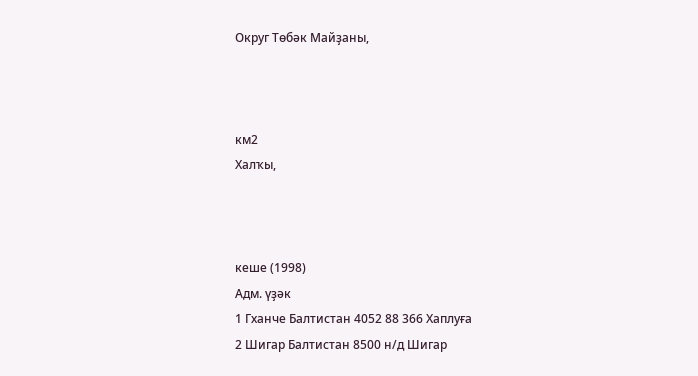Округ Төбәк Майҙаны,



км2
Халҡы,



кеше (1998)
Адм. үҙәк
1 Гханче Балтистан 4052 88 366 Хаплуға
2 Шигар Балтистан 8500 н/д Шигар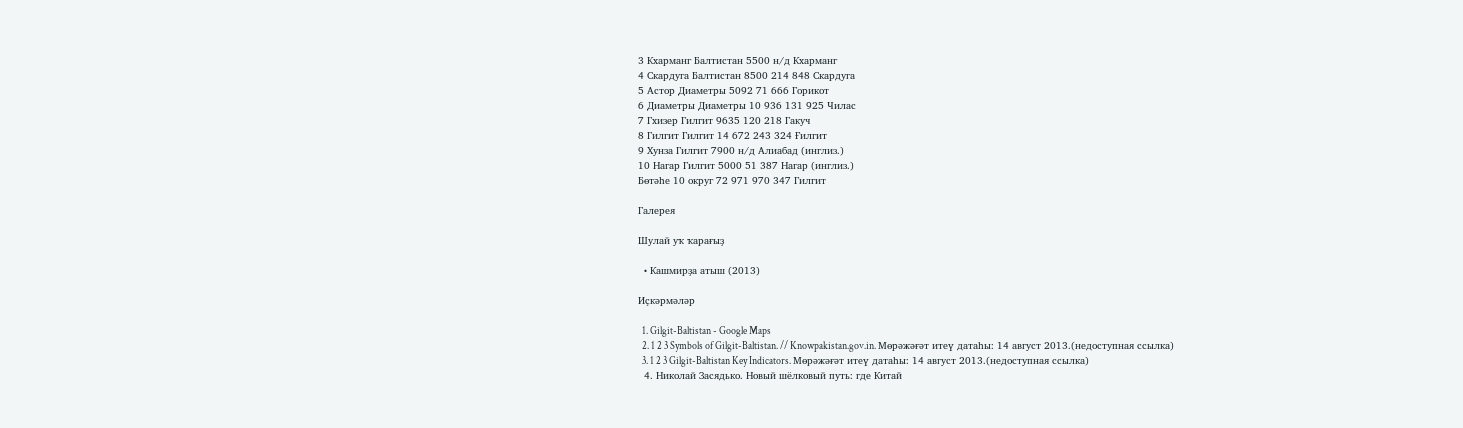3 Кхарманг Балтистан 5500 н/д Кхарманг
4 Скардуга Балтистан 8500 214 848 Скардуга
5 Астор Диаметры 5092 71 666 Горикот
6 Диаметры Диаметры 10 936 131 925 Чилас
7 Гхизер Гилгит 9635 120 218 Гакуч
8 Гилгит Гилгит 14 672 243 324 Ғилгит
9 Хунза Гилгит 7900 н/д Алиабад (инглиз.)
10 Нагар Гилгит 5000 51 387 Нагар (инглиз.)
Бөтәһе 10 округ 72 971 970 347 Гилгит

Галерея

Шулай уҡ ҡарағыҙ

  • Кашмирҙа атыш (2013)

Иҫкәрмәләр

  1. Gilgit-Baltistan - Google Maps
  2. 1 2 3 Symbols of Gilgit-Baltistan. // Knowpakistan.gov.in. Мөрәжәғәт итеү датаһы: 14 август 2013.(недоступная ссылка)
  3. 1 2 3 Gilgit-Baltistan Key Indicators. Мөрәжәғәт итеү датаһы: 14 август 2013.(недоступная ссылка)
  4. Николай Засядько. Новый шёлковый путь: где Китай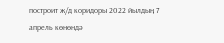построит ж/д коридоры 2022 йылдың 7 апрель көнөндә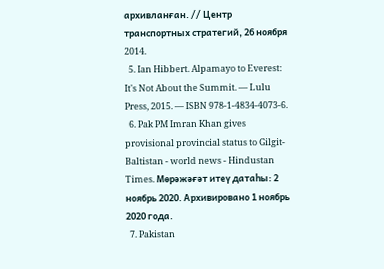архивланған. // Центр транспортных стратегий, 26 ноября 2014.
  5. Ian Hibbert. Alpamayo to Everest: It's Not About the Summit. — Lulu Press, 2015. — ISBN 978-1-4834-4073-6.
  6. Pak PM Imran Khan gives provisional provincial status to Gilgit-Baltistan - world news - Hindustan Times. Мөрәжәғәт итеү датаһы: 2 ноябрь 2020. Архивировано 1 ноябрь 2020 года.
  7. Pakistan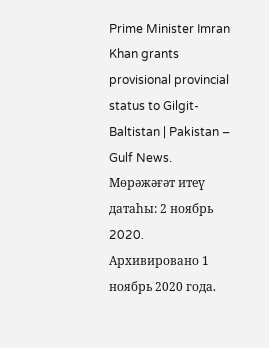Prime Minister Imran Khan grants provisional provincial status to Gilgit-Baltistan | Pakistan – Gulf News. Мөрәжәғәт итеү датаһы: 2 ноябрь 2020. Архивировано 1 ноябрь 2020 года.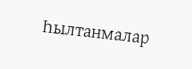Һылтанмалар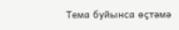Тема буйынса өҫтәмә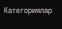Категориялар